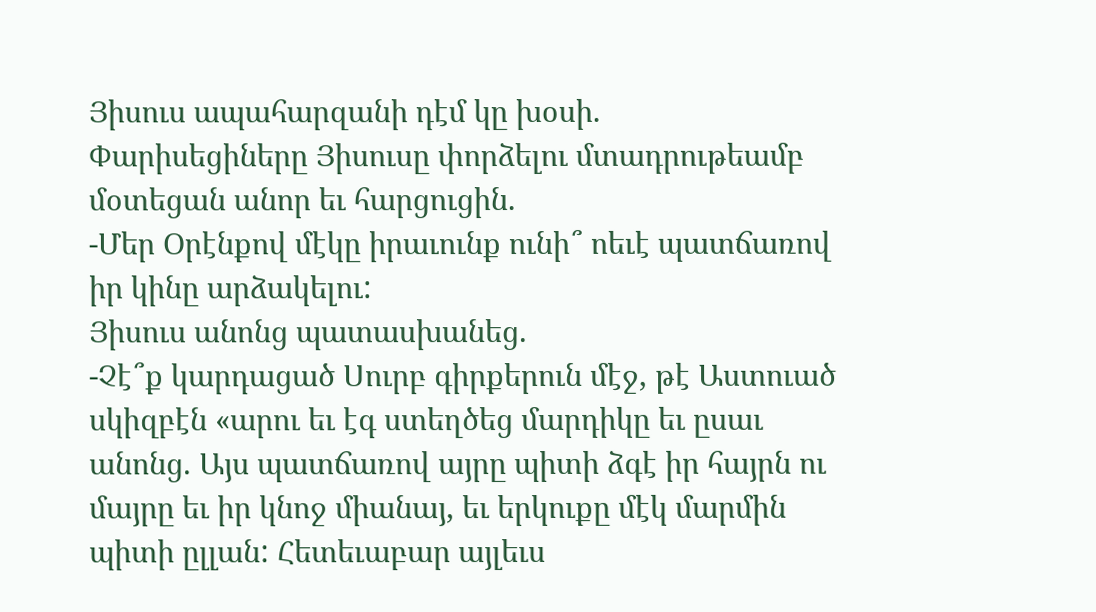Յիսուս ապահարզանի դէմ կը խօսի.
Փարիսեցիները Յիսուսը փորձելու մտադրութեամբ մօտեցան անոր եւ հարցուցին.
-Մեր Օրէնքով մէկը իրաւունք ունի՞ ոեւէ պատճառով իր կինը արձակելու:
Յիսուս անոնց պատասխանեց.
-Չէ՞ք կարդացած Սուրբ գիրքերուն մէջ, թէ Աստուած սկիզբէն «արու եւ էգ ստեղծեց մարդիկը եւ ըսաւ անոնց. Այս պատճառով այրը պիտի ձգէ իր հայրն ու մայրը եւ իր կնոջ միանայ, եւ երկուքը մէկ մարմին պիտի ըլլան: Հետեւաբար այլեւս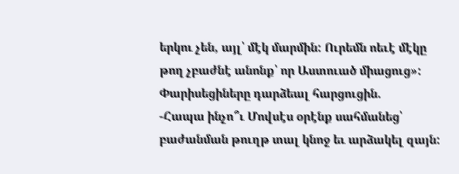երկու չեն, այլ՝ մէկ մարմին: Ուրեմն ոեւէ մէկը թող չբաժնէ անոնք՝ որ Աստուած միացուց»:
Փարիսեցիները դարձեալ հարցուցին.
-Հապա ինչո՞ւ Մովսէս օրէնք սահմանեց՝ բաժանման թուղթ տալ կնոջ եւ արձակել զայն: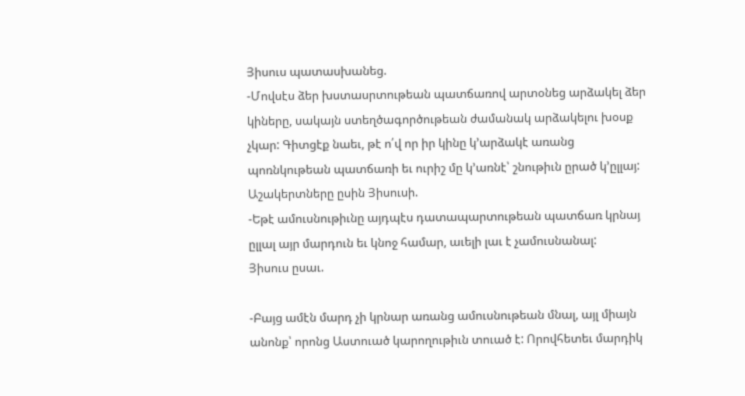Յիսուս պատասխանեց.
-Մովսէս ձեր խստասրտութեան պատճառով արտօնեց արձակել ձեր կիները, սակայն ստեղծագործութեան ժամանակ արձակելու խօսք չկար: Գիտցէք նաեւ, թէ ո՛վ որ իր կինը կ’արձակէ առանց պոռնկութեան պատճառի եւ ուրիշ մը կ’առնէ՝ շնութիւն ըրած կ’ըլլայ:
Աշակերտները ըսին Յիսուսի.
-Եթէ ամուսնութիւնը այդպէս դատապարտութեան պատճառ կրնայ ըլլալ այր մարդուն եւ կնոջ համար, աւելի լաւ է չամուսնանալ:
Յիսուս ըսաւ.

-Բայց ամէն մարդ չի կրնար առանց ամուսնութեան մնալ, այլ միայն անոնք՝ որոնց Աստուած կարողութիւն տուած է: Որովհետեւ մարդիկ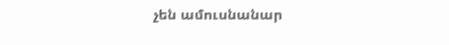չեն ամուսնանար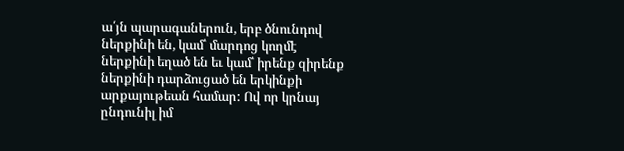ա՛յն պարագաներուն, երբ ծնունդով ներքինի են, կամ՝ մարդոց կողմէ ներքինի եղած են եւ կամ՝ իրենք զիրենք ներքինի դարձուցած են երկինքի արքայութեան համար: Ով որ կրնայ ընդունիլ իմ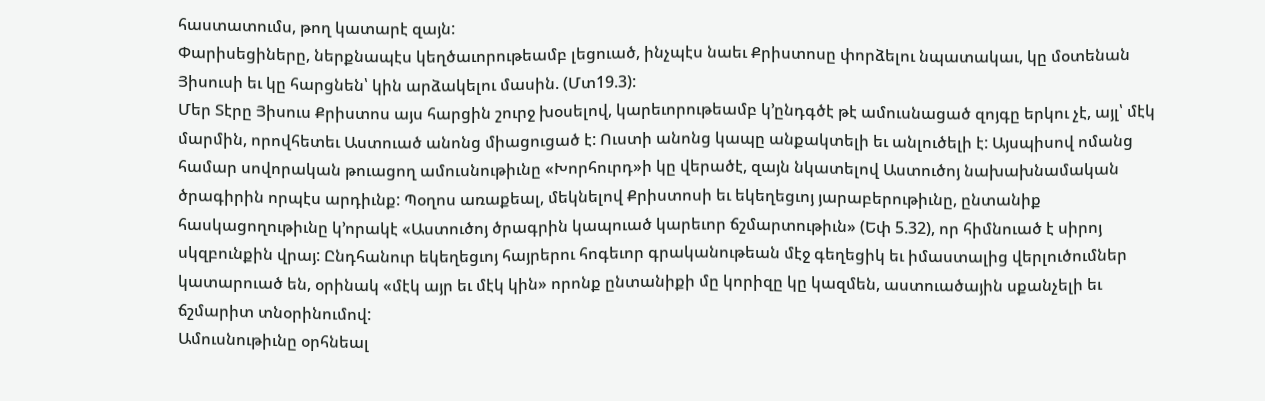հաստատումս, թող կատարէ զայն:
Փարիսեցիները, ներքնապէս կեղծաւորութեամբ լեցուած, ինչպէս նաեւ Քրիստոսը փորձելու նպատակաւ, կը մօտենան Յիսուսի եւ կը հարցնեն՝ կին արձակելու մասին. (Մտ19.3):
Մեր Տէրը Յիսուս Քրիստոս այս հարցին շուրջ խօսելով, կարեւորութեամբ կ’ընդգծէ թէ ամուսնացած զոյգը երկու չէ, այլ՝ մէկ մարմին, որովհետեւ Աստուած անոնց միացուցած է: Ուստի անոնց կապը անքակտելի եւ անլուծելի է: Այսպիսով ոմանց համար սովորական թուացող ամուսնութիւնը «Խորհուրդ»ի կը վերածէ, զայն նկատելով Աստուծոյ նախախնամական ծրագիրին որպէս արդիւնք: Պօղոս առաքեալ, մեկնելով Քրիստոսի եւ եկեղեցւոյ յարաբերութիւնը, ընտանիք հասկացողութիւնը կ’որակէ «Աստուծոյ ծրագրին կապուած կարեւոր ճշմարտութիւն» (Եփ 5.32), որ հիմնուած է սիրոյ սկզբունքին վրայ: Ընդհանուր եկեղեցւոյ հայրերու հոգեւոր գրականութեան մէջ գեղեցիկ եւ իմաստալից վերլուծումներ կատարուած են, օրինակ «մէկ այր եւ մէկ կին» որոնք ընտանիքի մը կորիզը կը կազմեն, աստուածային սքանչելի եւ ճշմարիտ տնօրինումով:
Ամուսնութիւնը օրհնեալ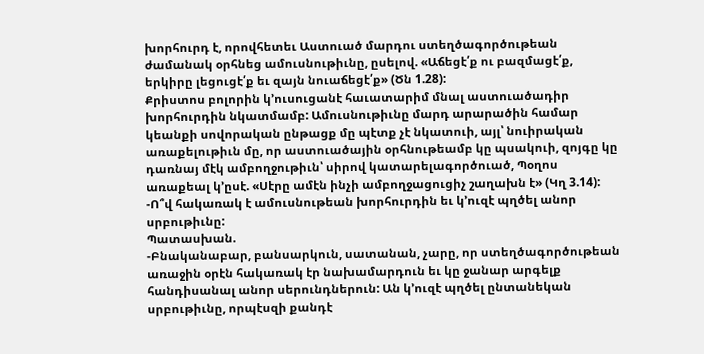խորհուրդ է, որովհետեւ Աստուած մարդու ստեղծագործութեան ժամանակ օրհնեց ամուսնութիւնը, ըսելով. «Աճեցէ՛ք ու բազմացէ՛ք, երկիրը լեցուցէ՛ք եւ զայն նուաճեցէ՛ք» (Ծն 1.28):
Քրիստոս բոլորին կ’ուսուցանէ հաւատարիմ մնալ աստուածադիր խորհուրդին նկատմամբ: Ամուսնութիւնը մարդ արարածին համար կեանքի սովորական ընթացք մը պէտք չէ նկատուի, այլ՝ նուիրական առաքելութիւն մը, որ աստուածային օրհնութեամբ կը պսակուի, զոյգը կը դառնայ մէկ ամբողջութիւն՝ սիրով կատարելագործուած, Պօղոս առաքեալ կ’ըսէ. «Սէրը ամէն ինչի ամբողջացուցիչ շաղախն է» (Կղ 3.14):
-Ո՞վ հակառակ է ամուսնութեան խորհուրդին եւ կ’ուզէ պղծել անոր սրբութիւնը:
Պատասխան.
-Բնականաբար, բանսարկուն, սատանան, չարը, որ ստեղծագործութեան առաջին օրէն հակառակ էր նախամարդուն եւ կը ջանար արգելք հանդիսանալ անոր սերունդներուն: Ան կ’ուզէ պղծել ընտանեկան սրբութիւնը, որպէսզի քանդէ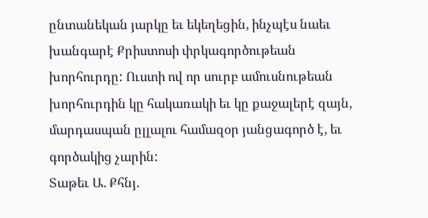ընտանեկան յարկը եւ եկեղեցին, ինչպէս նաեւ խանգարէ Քրիստոսի փրկագործութեան խորհուրդը: Ուստի ով որ սուրբ ամուսնութեան խորհուրդին կը հակառակի եւ կը քաջալերէ զայն, մարդասպան ըլլալու համազօր յանցագործ է, եւ գործակից չարին:
Տաթեւ Ա. Քհնյ.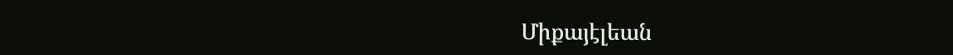Միքայէլեան